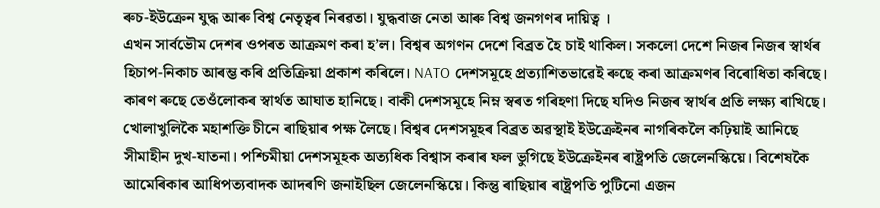ৰুচ-ইউক্ৰেন যুদ্ধ আৰু বিশ্ব নেতৃত্বৰ নিৰৱতা। যুদ্ধবাজ নেতা আৰু বিশ্ব জনগণৰ দায়িত্ব ।
এখন সাৰ্বভৌম দেশৰ ওপৰত আক্ৰমণ কৰা হ’ল। বিশ্বৰ অগণন দেশে বিব্ৰত হৈ চাই থাকিল। সকলো দেশে নিজৰ নিজৰ স্বাৰ্থৰ হিচাপ-নিকাচ আৰম্ভ কৰি প্ৰতিক্ৰিয়া প্ৰকাশ কৰিলে। NATO দেশসমূহে প্ৰত্যাশিতভাৱেই ৰুছে কৰা আক্ৰমণৰ বিৰোধিতা কৰিছে। কাৰণ ৰুছে তেওঁলোকৰ স্বাৰ্থত আঘাত হানিছে। বাকী দেশসমূহে নিম্ন স্বৰত গৰিহণা দিছে যদিও নিজৰ স্বাৰ্থৰ প্ৰতি লক্ষ্য ৰাখিছে। খোলাখুলিকৈ মহাশক্তি চীনে ৰাছিয়াৰ পক্ষ লৈছে। বিশ্বৰ দেশসমূহৰ বিব্ৰত অৱস্থাই ইউক্ৰেইনৰ নাগৰিকলৈ কঢ়িয়াই আনিছে সীমাহীন দুখ-যাতনা। পশ্চিমীয়া দেশসমূহক অত্যধিক বিশ্বাস কৰাৰ ফল ভুগিছে ইউক্ৰেইনৰ ৰাষ্ট্রপতি জেলেনস্কিয়ে। বিশেষকৈ আমেৰিকাৰ আধিপত্যবাদক আদৰণি জনাইছিল জেলেনস্কিয়ে। কিন্তু ৰাছিয়াৰ ৰাষ্ট্রপতি পুটিনো এজন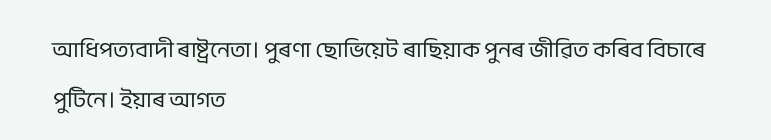আধিপত্যবাদী ৰাষ্ট্রনেতা। পুৰণা ছোভিয়েট ৰাছিয়াক পুনৰ জীৱিত কৰিব বিচাৰে পুটিনে। ইয়াৰ আগত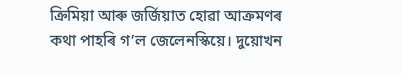ক্ৰিমিয়া আৰু জৰ্জিয়াত হোৱা আক্ৰমণৰ কথা পাহৰি গ’ল জেলেনস্কিয়ে। দুয়োখন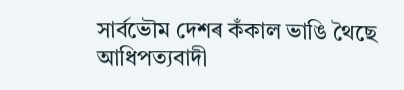সাৰ্বভৌম দেশৰ কঁকাল ভাঙি থৈছে আধিপত্যবাদী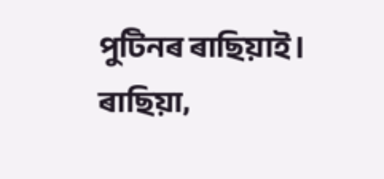পুটিনৰ ৰাছিয়াই। ৰাছিয়া,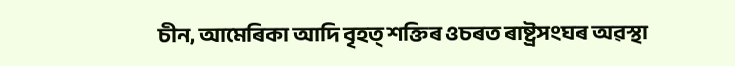চীন, আমেৰিকা আদি বৃহত্ শক্তিৰ ওচৰত ৰাষ্ট্রসংঘৰ অৱস্থা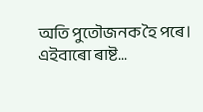অতি পুতৌজনক হৈ পৰে। এইবাৰো ৰাষ্ট...